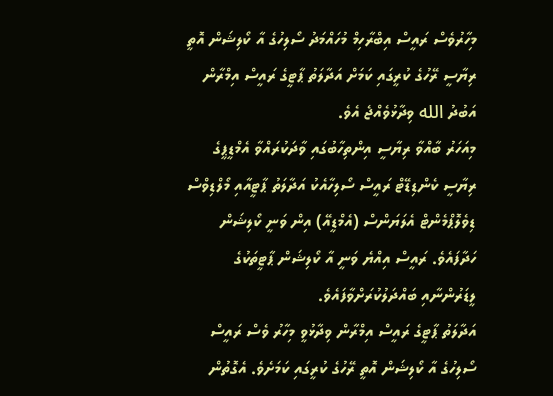މިހާރުވެސް ރައީސް އިބްރާހިމް މުހައްމަދު ސޯލިހުގެ އާ ކޯލިޝަން އޮތީ ރިޔާސީ ރޭހުގެ ކުރީގައި ކަމަށް އަދާލަތު ޕާޓީގެ ރައީސް އިމްރާން އަބުދު الله ވިދާޅުވެއްޖެ އެވެ.
މިއަހަރު ބާއްވާ ރިޔާސީ އިންތިހާބުގައި ވާދަކުރައްވާ އެމްޑީޕީގެ ރިޔާސީ ކެންޑިޑޭޓް ރައީސް ސޯލިހާއެކު އަދާލަތު ޕާޓީއާއި މޯލްޑިވްސް ޑިވެލޮޕްމެންޓް އެލަޔަންސް (އެމްޑީއޭ) އިން ވަނީ ކޯލިޝަން ހަދާފައެވެ. ރައީސް އިއްޔެ ވަނީ އާ ކޯލިޝަން ޕާޓީތަކުގެ ލީޑަރުންނާއި ބައްދަލުކުރަށްވާފައެވެ.
އަދާލަތު ޕާޓީގެ ރައީސް އިމްރާން ވިދާޅުވީ މިހާރު ވެސް ރައީސް ސޯލިހުގެ އާ ކޯލިޝަން އޮތީ ރޭހުގެ ކުރީގައި ކަމަށެވެ. އެގޮތުން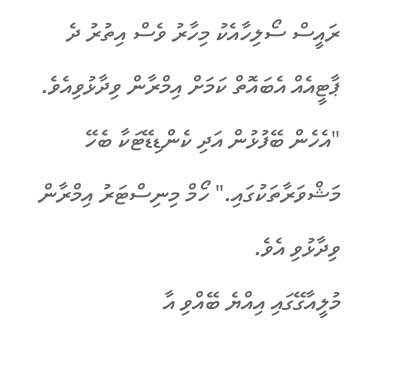ރައީސް ސޯލިހާއެކު މިހާރު ވެސް އިތުރު ދެ ޕާޓީއެއް އެބައޮތް ކަމަށް އިމްރާން ވިދާޅުވިއެވެ.
"އެހެން ބޭފުޅުން އަދި ކެންޑިޑޭޓަކާ ބެހޭ މަޝްވަރާތަކުގައި." ހޯމް މިނިސްޓަރު އިމްރާން ވިދާޅުވި އެވެ.
މުލީއާގޭގައި އިއްޔެ ބޭއްވި އާ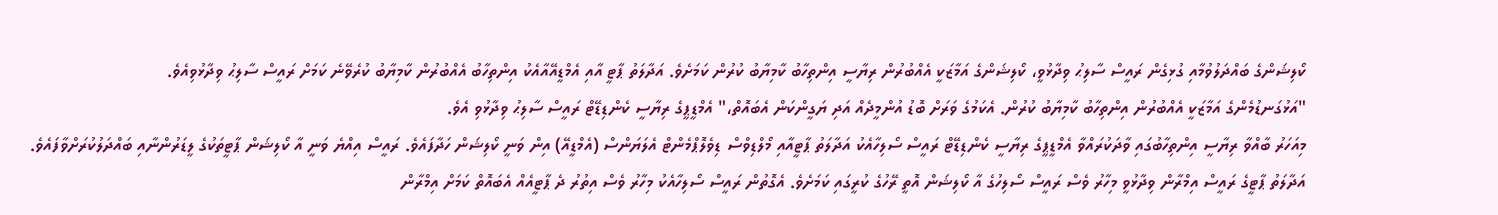ކޯލިޝަންގެ ބައްދަލުވުމާއި ގުޅިގެން ރައީސް ސާލިޙު ވިދާޅުވީ، ކޯލިޝަންގެ އަމާޒަކީ އެއްބުރުން ރިޔާސީ އިންތިހާބު ކާމިޔާބު ކުރުން ކަމަށެވެ. އަދާލަތު ޕާޓީ އާއި އެމްޑީއޭއާއެކު އިންތިހާބު އެއްބުރުން ކާމިޔާބު ކުރެވޭނެ ކަމަށް ރައީސް ސާލިޙު ވިދާޅުވިއެވެ.
"އަޅުގަނޑުމެންގެ އަމާޒަކީ އެއްބުރުން އިންތިހާބު ކާމިޔާބު ކުރުން. އެކަމުގެ ވަރަށް ބޮޑު އުންމީދެއް އަދި ޔަގީންކަން އެބައޮތް،" އެމްޑީޕީގެ ރިޔާސީ ކެންޑިޑޭޓް ރައީސް ސާލިޙު ވިދާޅުވި އެވެ.
މިއަހަރު ބާއްވާ ރިޔާސީ އިންތިހާބުގައި ވާދަކުރައްވާ އެމްޑީޕީގެ ރިޔާސީ ކެންޑިޑޭޓް ރައީސް ސޯލިހާއެކު އަދާލަތު ޕާޓީއާއި މޯލްޑިވްސް ޑިވެލޮޕްމެންޓް އެލަޔަންސް (އެމްޑީއޭ) އިން ވަނީ ކޯލިޝަން ހަދާފައެވެ. ރައީސް އިއްޔެ ވަނީ އާ ކޯލިޝަން ޕާޓީތަކުގެ ލީޑަރުންނާއި ބައްދަލުކުރަށްވާފައެވެ.
އަދާލަތު ޕާޓީގެ ރައީސް އިމްރާން ވިދާޅުވީ މިހާރު ވެސް ރައީސް ސޯލިހުގެ އާ ކޯލިޝަން އޮތީ ރޭހުގެ ކުރީގައި ކަމަށެވެ. އެގޮތުން ރައީސް ސޯލިހާއެކު މިހާރު ވެސް އިތުރު ދެ ޕާޓީއެއް އެބައޮތް ކަމަށް އިމްރާން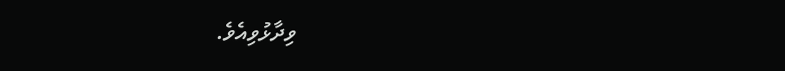ވިދާޅުވިއެވެ.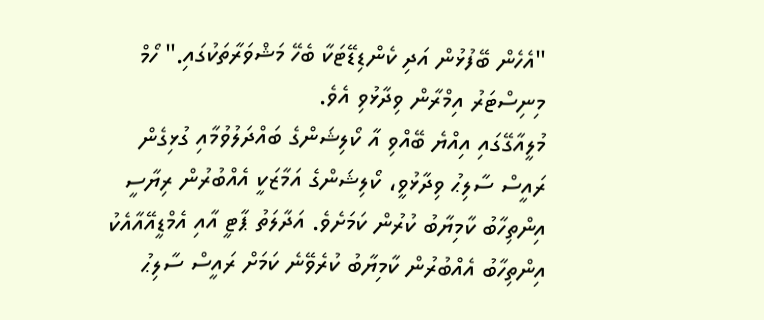"އެހެން ބޭފުޅުން އަދި ކެންޑިޑޭޓަކާ ބެހޭ މަޝްވަރާތަކުގައި." ހޯމް މިނިސްޓަރު އިމްރާން ވިދާޅުވި އެވެ.
މުލީއާގޭގައި އިއްޔެ ބޭއްވި އާ ކޯލިޝަންގެ ބައްދަލުވުމާއި ގުޅިގެން ރައީސް ސާލިޙު ވިދާޅުވީ، ކޯލިޝަންގެ އަމާޒަކީ އެއްބުރުން ރިޔާސީ އިންތިހާބު ކާމިޔާބު ކުރުން ކަމަށެވެ. އަދާލަތު ޕާޓީ އާއި އެމްޑީއޭއާއެކު އިންތިހާބު އެއްބުރުން ކާމިޔާބު ކުރެވޭނެ ކަމަށް ރައީސް ސާލިޙު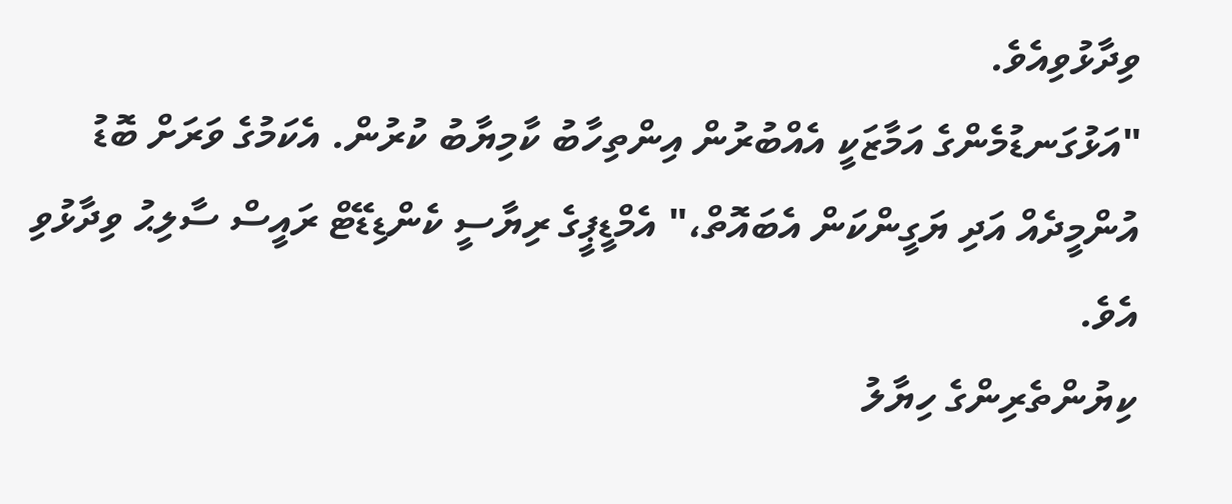ވިދާޅުވިއެވެ.
"އަޅުގަނޑުމެންގެ އަމާޒަކީ އެއްބުރުން އިންތިހާބު ކާމިޔާބު ކުރުން. އެކަމުގެ ވަރަށް ބޮޑު އުންމީދެއް އަދި ޔަގީންކަން އެބައޮތް،" އެމްޑީޕީގެ ރިޔާސީ ކެންޑިޑޭޓް ރައީސް ސާލިޙު ވިދާޅުވި އެވެ.
ކިޔުންތެރިންގެ ހިޔާލު